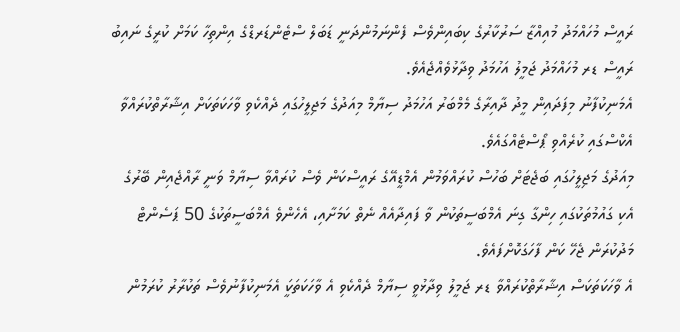ރައީސް މުހައްމަދު މުއިއްޒާ ސަރުކާރުގެ ކިބައިންވެސް ފެންނަމުންދަނީ ޑަބަލް ސްޓެންޑަރޑްގެ އިންތިހާ ކަމަށް ކުރީގެ ނައިބު ރައީސް ޑރ މުހައްމަދު ޖަމީލު އަހުމަދު ވިދާޅުވެއްޖެއެވެ.
އެމަނިކުފާނު މިފަދައިން މީދު ދާއިރާގެ މެމްބަރު އަހުމަދު ސިޔާމް މިއަދުގެ މަޖިލީހުގައި ދެއްކެވި ވާހަކަތަކަށް އިޝާރާތްކުރައްވާ އެކްސްގައި ކުރެއްވި ޕޯސްޓެއްގައެވެ.
މިއަދުގެ މަޖިލީހުގައި ބަޖެޓަށް ބަހުސް ކުރައްވަމުން އެމްޑީއޭގެ ރައީސްކަން ވެސް ކުރައްވާ ސިޔާމް ވަނީ ރާއްޖެއިން ބޭރުގެ އެކި ގައުމުތަކުގައި ހިންގާ ގިނަ އެމްބަސީތަކުން ވާ ފައިދާއެއް ނެތް ކަމަށާއި، އެހެންވެ އެމްބަސީތަކުގެ 50 ޕަސެންޓް މަދުކުރަން ޖެހޭ ކަން ފާހަގަކޮށްފައެވެ.
އެ ވާހަކަތަކަސް އިޝާރާތްކުރައްވާ ޑރ ޖަމީލު ވިދާޅުވީ ސިޔާމް ދެއްކެވި އެ ވާހަކަތަކަީ އެމަނިކުފާނުވެސް ތަކުރާރު ކުރަމުން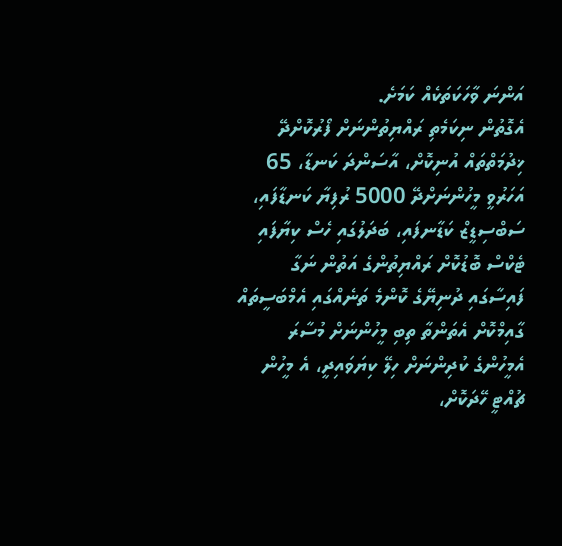އަންނަ ވާހަކަތަކެއް ކަމަށެ.
އެގޮތުން ނިކަމެތި ރައްޔިތުންނަށް ފޯރުކޮށްދޭ ޚިދުމަތްތައް އުނިކޮށް، އާސަންދަ ކަނޑާ، 65 އަހަރުވީ މީހުންނަށްދޭ 5000 ރުފިޔާ ކަނޑާފައި، ސަބްސިޑީޒް ކަޑާނފައި، ބަދަލުގައި ހެސް ކިޔާފައި ޓެކްސް ބޮޑުކޮށް ރައްޔިތުންގެ އަތުން ނަގާ ފައިސާގައި ދުނިޔޭގެ ކޮންމެ ތަނެއްގައި އެމްބަސީތައް ގާއިމްކޮށް އެތަންތާ ތިބި މީހުންނަށް މުސާރަ އެމީހުންގެ ކުދިންނަށް ހިލޭ ކިޔަވައިދީ، އެ މީހުން ޗުއްޓީ ހޭދަކޮށް،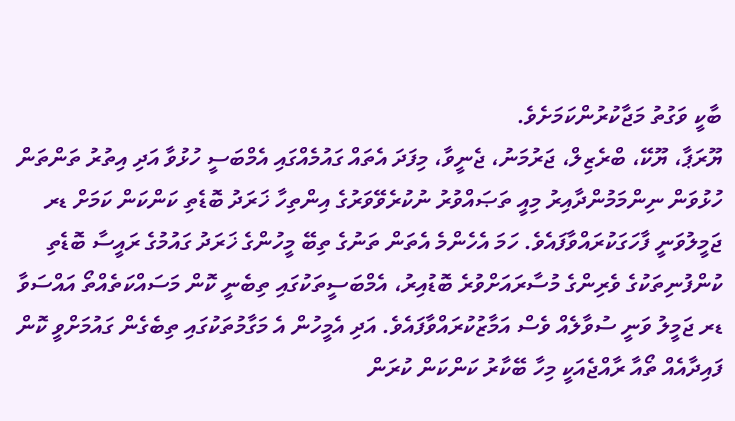ބާކީ ވަގުތު މަޖާކުރުންކަމަށެވެ.
ޔޫރަޕާ، ޔޫކޭ، ބްރެޒިލް، ޖަރުމަނު، ޖެނީވާ، މިފަދަ އެތައް ގައުމެއްގައި އެމްބަސީ ހުޅުވާ އަދި އިތުރު ތަންތަން ހުޅުވަން ނިންމަމުންދާއިރު މިއީ ތަޞައްވުރު ނުކުރެވޭވަރުގެ އިންތިހާ ޚަރަދު ބޮޑެތި ކަންކަން ކަމަށް ޑރ ޖަމީލުވަނީ ފާހަގަކުރައްވާފައެވެ. ހަމަ އެހެންމެ އެތަން ތަނުގެ ތިބޭ މީހުންގެ ޚަރަދު ގައުމުގެ ރައީސާ ބޮޑެތި ކުންފުނިތަކުގެ ވެރިންގެ މުސާރައަށްވުރެ ބޮޑުއިރު، އެމްބަސީތަކުގައި ތިބެނީ ކޮން މަސައްކަތެއްތޯ އައްސަވާ ޑރ ޖަމީލު ވަނީ ސުވާލެއް ވެސް އަމާޒުކުރައްވާފައެވެ. އަދި އެމީހުން އެ މަގާމުތަކުގައި ތިބެގެން ގައުމަށްވީ ކޮން ފައިދާއެއް ތޯއާ ރާއްޖެއަކީ މިހާ ބޭކާރު ކަންކަން ކުރަން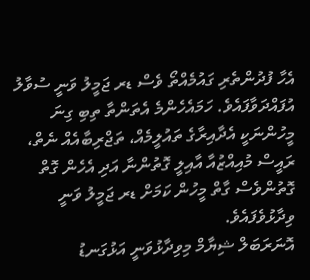އެހާ ފުދުންތެރި ގައުމެއްތޯ ވެސް ޑރ ޖަމީލު ވަނީ ސުވާލު އުފައްދަވާފައެވެ. ހަމައެހެންމެ އެތަންތާ ތިބި ގިނަ މީހުންނަކީ އެދާއިރާގެ ތައުލީމެއް، ތަޖްރިބާއެއް ނެތް، ރައީސް މުއިއްޒުއާ އާއިލީ ގޮތުންނާ އަދި އެހެން ގޮތް ގޮތުންވެސް ގާތް މީހުން ކަމަށް ޑރ ޖަމީލު ވަނީ ވިދާޅުވެފައެވެ.
އޮނަރަބަލް ޝިޔާމް މިވިދާޅުވަނީ އަޅުގަނޑު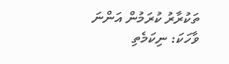ތަކުރާރު ކުރަމުން އަންނަ ވާހަކަ: ނިކަމެތި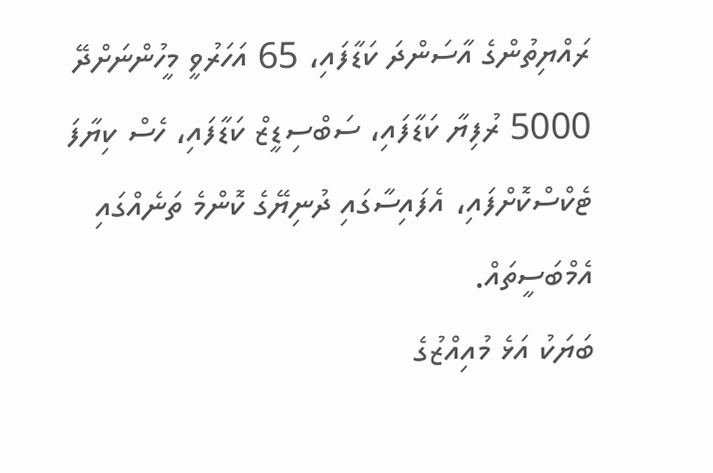ރައްޔިތުންގެ އާސަންދަ ކަޑާފައި، 65 އަހަރުވީ މީހުންނަށްދޭ 5000 ރުފިޔާ ކަޑާފައި، ސަބްސިޑީޒް ކަޑާފައި، ހެސް ކިޔާފަ ޓެކްސްކޮށްފައި، އެފައިސާގައި ދުނިޔޭގެ ކޮންމެ ތަނެއްގައި އެމްބަސީތައް.
ބަޔަކު އަޅެ މުއިއްޒުގެ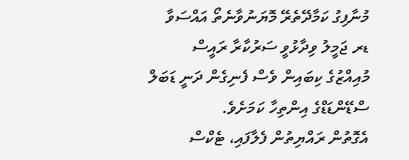މުނާފިގު ކަމާދޭތެރޭ މޮޔަނުވާނެތޯ އައްސަވާ ޑރ ޖަމީލު ވިދާޅުވީ ސަރުކާރާ ރައީސް މުއިއްޒުގެ ކިބައިން ވެސް ފެނިގެން ދަނީ ޑަބަލް ސްޑޭންޑަޑްގެ އިންތިހާ ކަމަށެވެ.
އެގޮތުން ރައްޔިތުން ފެލާފައި، ޓެކްސް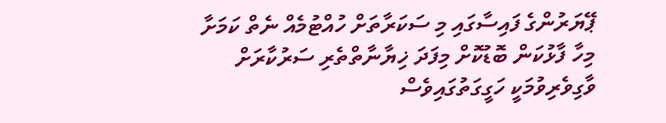ޕޭޔަރުންގެ ފައިސާގައި މި ސަކަރާތަށް ހުއްޓުމެއް ނެތް ކަމަށާ މިހާ ފާޅުކަން ބޮޑުކޮށް މިފަދަ ޚިޔާނާތްތެރި ސަރުކާރަށް ވާގިވެރިވުމަކީ ހަގީގަތުގައިވެސް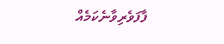ފާފަވެރިވާނެކަމެއް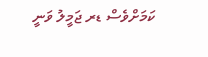ކަމަށްވެސް ޑރ ޖަމީލު ވަނީ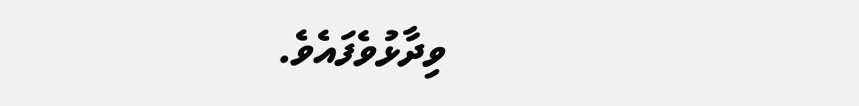ވިދާޅުވެފައެވެ.